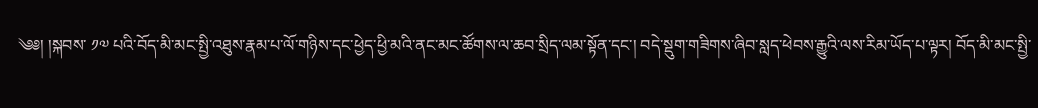༄༅། །སྐབས་ ༡༧ པའི་བོད་མི་མང་སྤྱི་འཐུས་རྣམ་པ་ལོ་གཉིས་དང་ཕྱེད་ཕྱི་མའི་ནང་མང་ཚོགས་ལ་ཆབ་སྲིད་ལམ་སྟོན་དང་། བདེ་སྡུག་གཟིགས་ཞིབ་སླད་ཕེབས་རྒྱུའི་ལས་རིམ་ཡོད་པ་ལྟར། བོད་མི་མང་སྤྱི་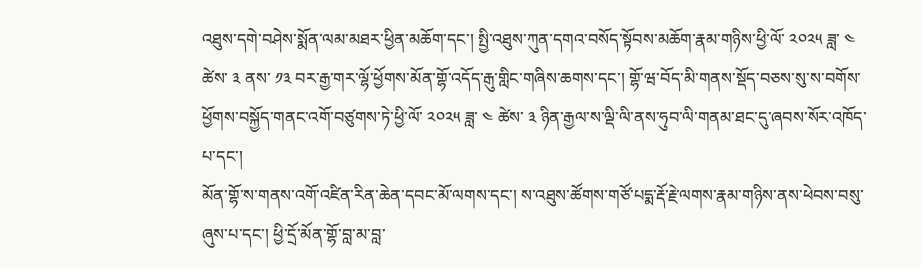འཐུས་དགེ་བཤེས་སྨོན་ལམ་མཐར་ཕྱིན་མཆོག་དང་། སྤྱི་འཐུས་ཀུན་དགའ་བསོད་སྟོབས་མཆོག་རྣམ་གཉིས་ཕྱི་ལོ་ ༢༠༢༥ ཟླ་ ༤ ཚེས་ ༣ ནས་ ༡༣ བར་རྒྱ་གར་ལྷོ་ཕྱོགས་མོན་གྷོ་འདོད་རྒུ་གླིང་གཞིས་ཆགས་དང་། གྷོ་ཝ་བོད་མི་གནས་སྡོད་བཅས་སུ་ས་བགོས་ཕྱོགས་བསྐྱོད་གནང་འགོ་བཙུགས་ཏེ་ཕྱི་ལོ་ ༢༠༢༥ ཟླ་ ༤ ཚེས་ ༣ ཉིན་རྒྱལ་ས་ལྡི་ལི་ནས་ཧུབ་ལི་གནམ་ཐང་དུ་ཞབས་སོར་འཁོད་པ་དང་།
མོན་གྷོ་ས་གནས་འགོ་འཛིན་རིན་ཆེན་དབང་མོ་ལགས་དང་། ས་འཐུས་ཚོགས་གཙོ་པདྨ་རྡོ་རྗེ་ལགས་རྣམ་གཉིས་ནས་ཕེབས་བསུ་ཞུས་པ་དང་། ཕྱི་དྲོ་མོན་གྷོ་བླ་མ་བླ་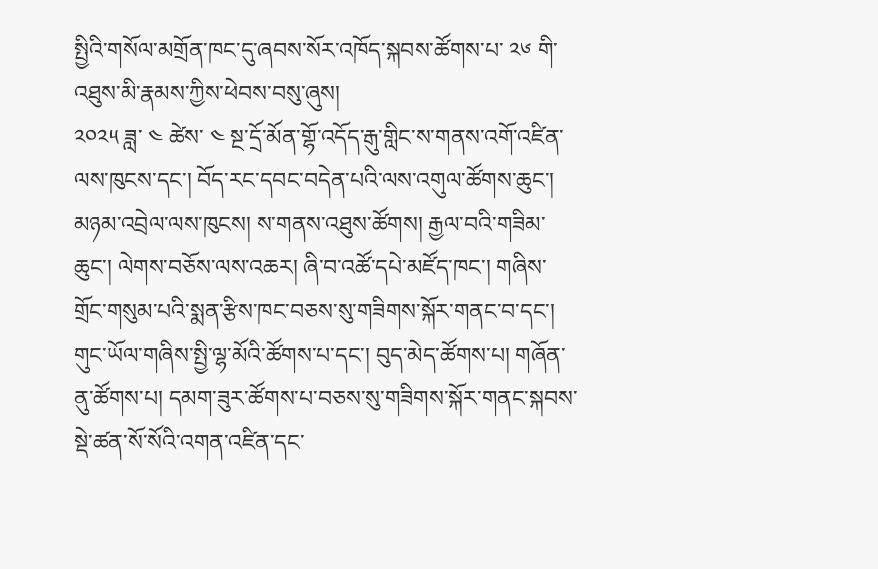སྤྱིའི་གསོལ་མགྲོན་ཁང་དུ་ཞབས་སོར་འཁོད་སྐབས་ཚོགས་པ་ ༢༦ གི་འཐུས་མི་རྣམས་ཀྱིས་ཕེབས་བསུ་ཞུས།
༢༠༢༥ ཟླ་ ༤ ཚེས་ ༤ སྔ་དྲོ་མོན་གྷོ་འདོད་རྒུ་གླིང་ས་གནས་འགོ་འཛིན་ལས་ཁུངས་དང་། བོད་རང་དབང་བདེན་པའི་ལས་འགུལ་ཚོགས་ཆུང་། མཉམ་འབྲེལ་ལས་ཁུངས། ས་གནས་འཐུས་ཚོགས། རྒྱལ་བའི་གཟིམ་ཆུང་། ལེགས་བཅོས་ལས་འཆར། ཞི་བ་འཚོ་དཔེ་མཛོད་ཁང་། གཞིས་གྲོང་གསུམ་པའི་སྨན་རྩིས་ཁང་བཅས་སུ་གཟིགས་སྐོར་གནང་བ་དང་། གུང་ཡོལ་གཞིས་སྤྱི་ལྷ་མོའི་ཚོགས་པ་དང་། བུད་མེད་ཚོགས་པ། གཞོན་ནུ་ཚོགས་པ། དམག་ཟུར་ཚོགས་པ་བཅས་སུ་གཟིགས་སྐོར་གནང་སྐབས་སྡེ་ཚན་སོ་སོའི་འགན་འཛིན་དང་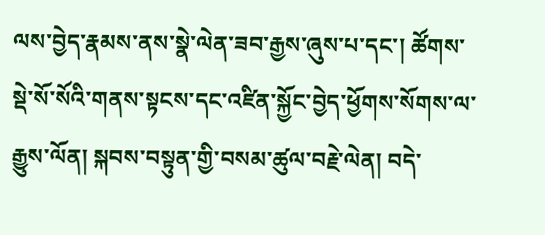ལས་བྱེད་རྣམས་ནས་སྣེ་ལེན་ཟབ་རྒྱས་ཞུས་པ་དང་། ཚོགས་སྡེ་སོ་སོའི་གནས་སྟངས་དང་འཛིན་སྐྱོང་བྱེད་ཕྱོགས་སོགས་ལ་རྒྱུས་ལོན། སྐབས་བསྟུན་གྱི་བསམ་ཚུལ་བརྗེ་ལེན། བདེ་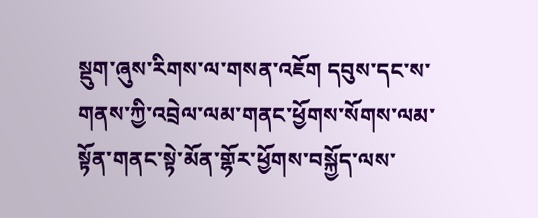སྡུག་ཞུས་རིགས་ལ་གསན་འཇོག དབུས་དང་ས་གནས་ཀྱི་འབྲེལ་ལམ་གནང་ཕྱོགས་སོགས་ལམ་སྟོན་གནང་སྟེ་མོན་གྷོར་ཕྱོགས་བསྐྱོད་ལས་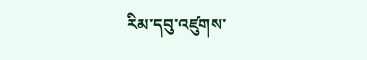རིམ་དབུ་འཛུགས་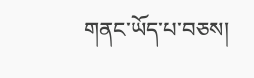གནང་ཡོད་པ་བཅས།